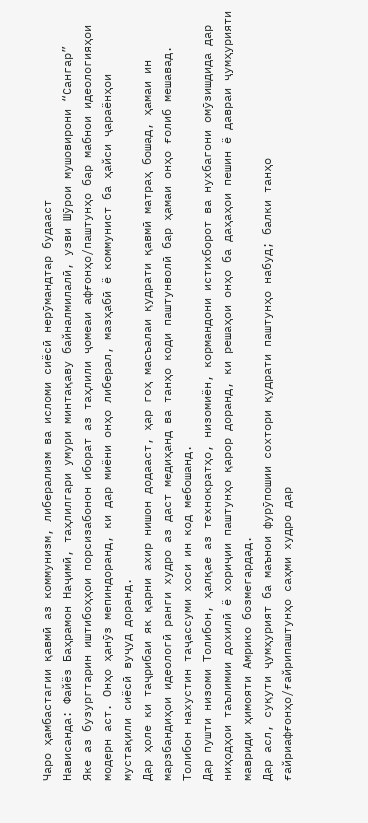Чаро ҳамбастагии қавмӣ аз коммунизм, либерализм ва исломи сиёсӣ нерӯмандтар будааст
Нависанда: Файёз Баҳрамон Наҷимӣ, таҳлилгари умури минтақаву байналмилалӣ, узви Шӯрои мушовирони “Сангар”
Яке аз бузургтарин иштибоҳҳои порсизабонон иборат аз таҳлили ҷомеаи афғонҳо/паштунҳо бар мабнои идеологияҳои модерн аст. Онҳо ҳанӯз мепиндоранд, ки дар миёни онҳо либерал, мазҳабӣ ё коммунист ба ҳайси ҷараёнҳои мустақили сиёсӣ вуҷуд доранд.
Дар ҳоле ки таҷрибаи як қарни ахир нишон додааст, ҳар гоҳ масъалаи қудрати қавмӣ матраҳ бошад, ҳамаи ин марзбандиҳои идеологӣ ранги худро аз даст медиҳанд ва танҳо коди паштунволӣ бар ҳамаи онҳо ғолиб мешавад. Толибон нахустин таҷассуми хоси ин код мебошанд.
Дар пушти низоми Толибон, ҳалқае аз технократҳо, низомиён, кормандони истихборот ва нухбагони омӯзишдида дар ниҳодҳои таълимии дохилӣ ё хориҷии паштунҳо қарор доранд, ки решаҳои онҳо ба даҳаҳои пешин ё давраи ҷумҳурияти мавриди ҳимояти Амрико бозмегардад.
Дар асл, суқути ҷумҳурият ба маънои фурӯпошии сохтори қудрати паштунҳо набуд; балки танҳо ғайриафғонҳо/ғайрипаштунҳо саҳми худро дар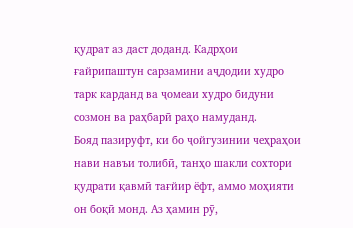қудрат аз даст доданд. Кадрҳои ғайрипаштун сарзамини аҷдодии худро тарк карданд ва ҷомеаи худро бидуни созмон ва раҳбарӣ раҳо намуданд.
Бояд пазируфт, ки бо ҷойгузинии чеҳраҳои нави навъи толибӣ, танҳо шакли сохтори қудрати қавмӣ тағйир ёфт, аммо моҳияти он боқӣ монд. Аз ҳамин рӯ,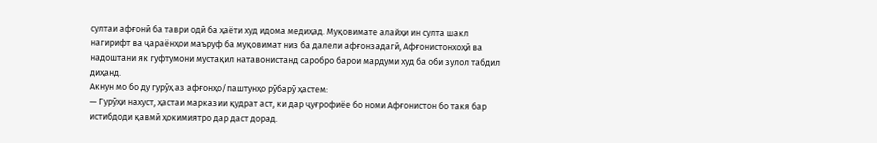султаи афғонӣ ба таври одӣ ба ҳаёти худ идома медиҳад. Муқовимате алайҳи ин султа шакл нагирифт ва ҷараёнҳои маъруф ба муқовимат низ ба далели афғонзадагӣ, Афғонистонхоҳӣ ва надоштани як гуфтумони мустақил натавонистанд саробро барои мардуми худ ба оби зулол табдил диҳанд.
Акнун мо бо ду гурӯҳ аз афғонҳо/паштунҳо рӯбарӯ ҳастем:
— Гурӯҳи нахуст, ҳастаи марказии қудрат аст, ки дар ҷуғрофиёе бо номи Афғонистон бо такя бар истибдоди қавмӣ ҳокимиятро дар даст дорад.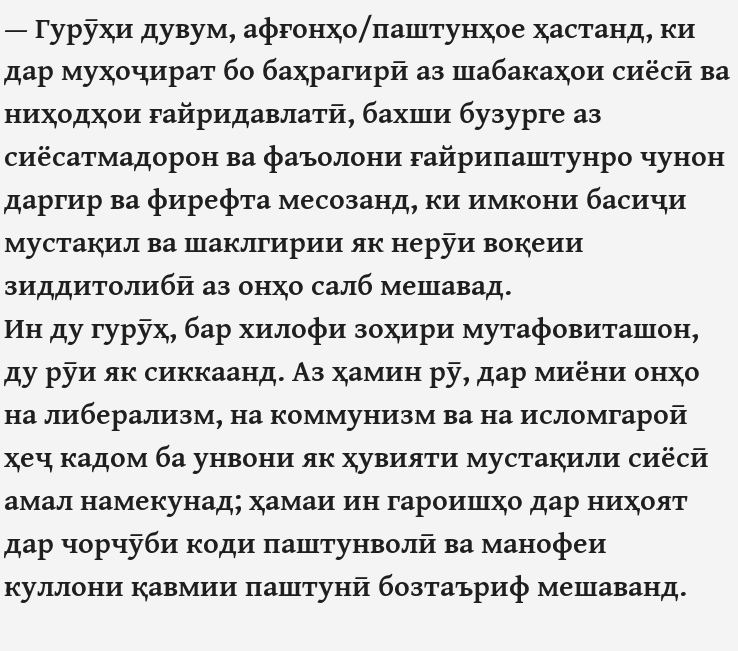— Гурӯҳи дувум, афғонҳо/паштунҳое ҳастанд, ки дар муҳоҷират бо баҳрагирӣ аз шабакаҳои сиёсӣ ва ниҳодҳои ғайридавлатӣ, бахши бузурге аз сиёсатмадорон ва фаъолони ғайрипаштунро чунон даргир ва фирефта месозанд, ки имкони басиҷи мустақил ва шаклгирии як нерӯи воқеии зиддитолибӣ аз онҳо салб мешавад.
Ин ду гурӯҳ, бар хилофи зоҳири мутафовиташон, ду рӯи як сиккаанд. Аз ҳамин рӯ, дар миёни онҳо на либерализм, на коммунизм ва на исломгароӣ ҳеҷ кадом ба унвони як ҳувияти мустақили сиёсӣ амал намекунад; ҳамаи ин гароишҳо дар ниҳоят дар чорчӯби коди паштунволӣ ва манофеи куллони қавмии паштунӣ бозтаъриф мешаванд.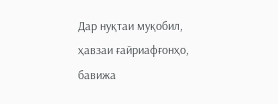Дар нуқтаи муқобил, ҳавзаи ғайриафғонҳо, бавижа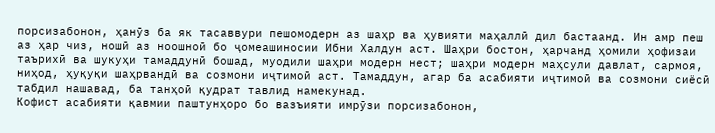порсизабонон, ҳанӯз ба як тасаввури пешомодерн аз шаҳр ва ҳувияти маҳаллӣ дил бастаанд. Ин амр пеш аз ҳар чиз, ношӣ аз ноошноӣ бо ҷомеашиносии Ибни Халдун аст. Шаҳри бостон, ҳарчанд ҳомили ҳофизаи таърихӣ ва шукуҳи тамаддунӣ бошад, муодили шаҳри модерн нест; шаҳри модерн маҳсули давлат, сармоя, ниҳод, ҳуқуқи шаҳрвандӣ ва созмони иҷтимоӣ аст. Тамаддун, агар ба асабияти иҷтимоӣ ва созмони сиёсӣ табдил нашавад, ба танҳоӣ қудрат тавлид намекунад.
Кофист асабияти қавмии паштунҳоро бо вазъияти имрӯзи порсизабонон,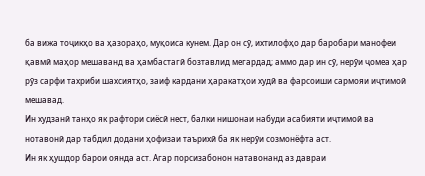ба вижа тоҷикҳо ва ҳазораҳо, муқоиса кунем. Дар он сӯ, ихтилофҳо дар баробари манофеи қавмӣ маҳор мешаванд ва ҳамбастагӣ бозтавлид мегардад; аммо дар ин сӯ, нерӯи ҷомеа ҳар рӯз сарфи тахриби шахсиятҳо, заиф кардани ҳаракатҳои худӣ ва фарсоиши сармояи иҷтимоӣ мешавад.
Ин худзанӣ танҳо як рафтори сиёсӣ нест, балки нишонаи набуди асабияти иҷтимоӣ ва нотавонӣ дар табдил додани ҳофизаи таърихӣ ба як нерӯи созмонёфта аст.
Ин як ҳушдор барои оянда аст. Агар порсизабонон натавонанд аз давраи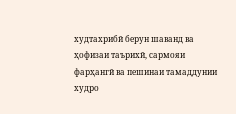худтахрибӣ берун шаванд ва ҳофизаи таърихӣ, сармояи фарҳангӣ ва пешинаи тамаддунии худро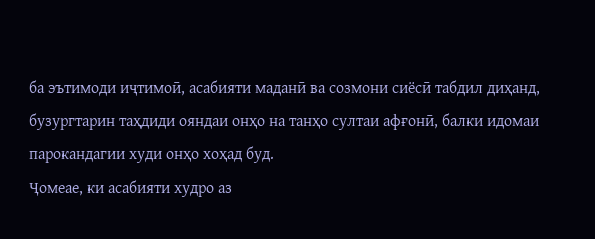ба эътимоди иҷтимоӣ, асабияти маданӣ ва созмони сиёсӣ табдил диҳанд, бузургтарин таҳдиди ояндаи онҳо на танҳо султаи афғонӣ, балки идомаи парокандагии худи онҳо хоҳад буд.
Ҷомеае, ки асабияти худро аз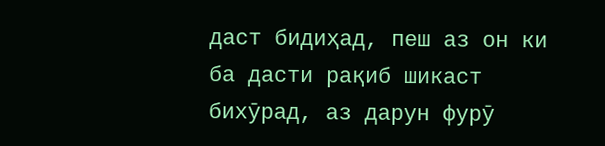даст бидиҳад, пеш аз он ки ба дасти рақиб шикаст бихӯрад, аз дарун фурӯ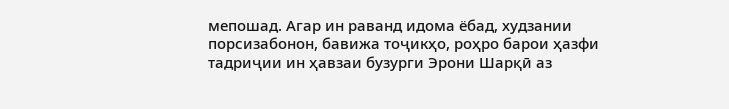мепошад. Агар ин раванд идома ёбад, худзании порсизабонон, бавижа тоҷикҳо, роҳро барои ҳазфи тадриҷии ин ҳавзаи бузурги Эрони Шарқӣ аз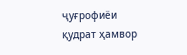ҷуғрофиёи қудрат ҳамвор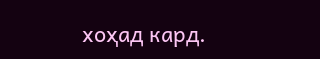хоҳад кард.